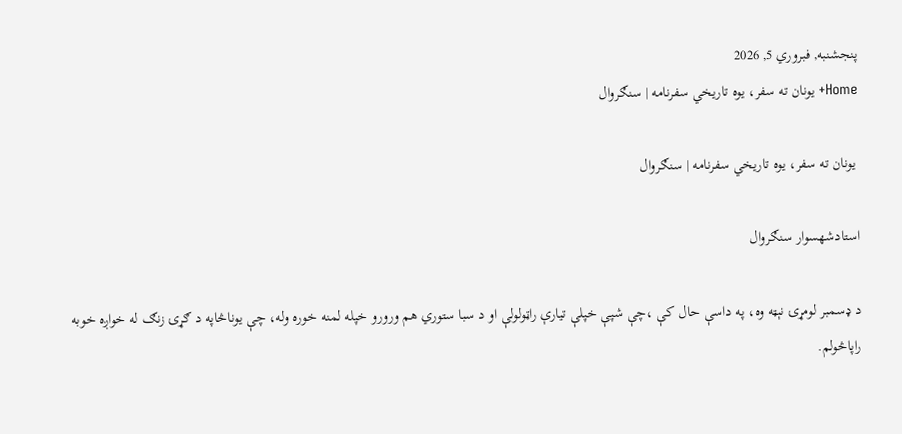پنجشنبه, فبروري 5, 2026
Home+ یونان ته سفر، یوه تاریخي سفرنامه | سنګروال

 یونان ته سفر، یوه تاریخي سفرنامه | سنګروال

استادشهسوار سنګروال

د ډسمبر لومړۍ نېټه وه، په داسې حال کې ،چې شپې خپلې تیارې راټولولې او د سبا ستوري هم ورورو خپله لمنه خوره وله، چې یوناڅاپه د ګړۍ زنګ له خواږه خوبه راپاڅولم.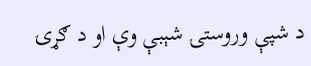د شپې وروستۍ شېبې وې او د ګړۍ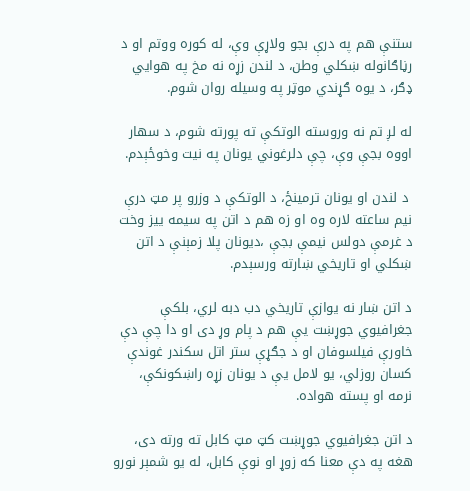ستنې هم په درې بجو ولاړې وې، له کوره ووتم او د رڼاګانوله ښکلي وطن، د لندن زړه نه مخ په هوایي ډګر، د یوه ګړندي موټر په وسیله روان شوم.

له لږ تم نه وروسته الوتکې ته پورته شوم، د سهار اووه بجې وې، چې دلرغوني یونان په نیت وخوځېدم.

 د لندن او یونان ترمینځ، د الوتکې د وزرو پر مټ درې نیم ساعته لاره وه او زه هم د اتن په سیمه ییز وخت د غرمې دولس نیمې بجې ،دیونان پلا زمېنې د اتن ښکلي او تاریخي ښارته ورسېدم.

د اتن ښار نه یوازې تاریخي دب دبه لري، بلکې جغرافیوي جوړښت یې هم د پام وړ دی او دا چې دې خاورې فیلسوفان او د جګړې ستر اتل سکندر غوندې کسان روزلي، یو لامل یې د یونان زړه راښکونکې، نرمه او پسته هواده.

د اتن جغرافیوي جوړښت کټ مټ کابل ته ورته دی، هغه په دې معنا که زوړ او نوې کابل، له یو شمېر نورو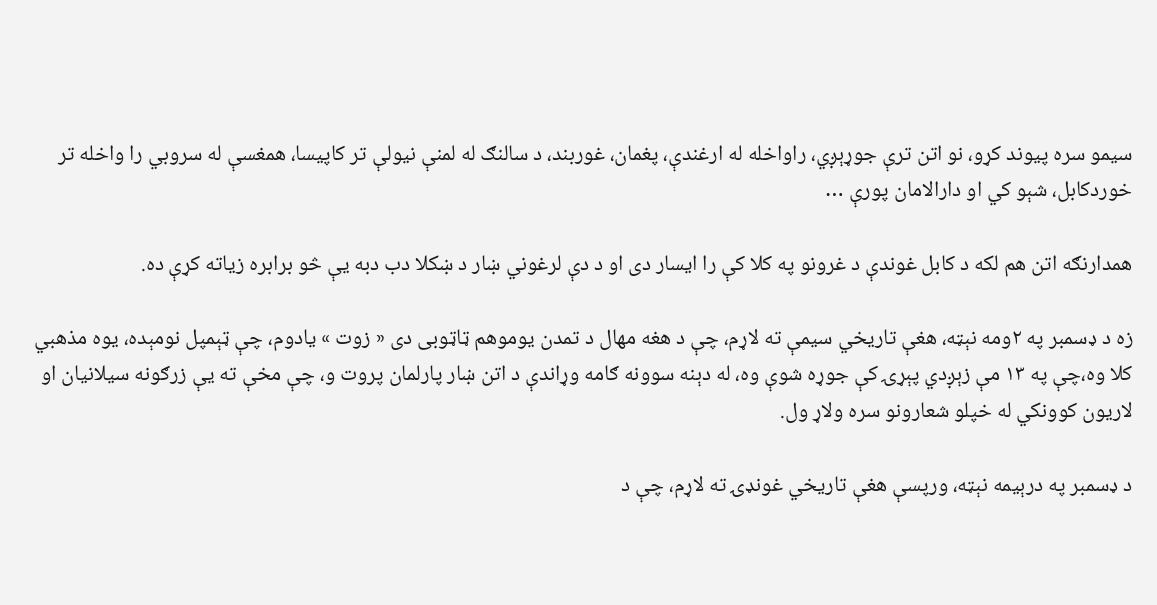سیمو سره پیوند کړو، نو اتن ترې جوړېږي، راواخله له ارغندې، پغمان، غوربند، د سالنګ له لمنې نیولې تر کاپیسا، همغسې له سروبي را واخله تر خوردکابل، شېو کي او دارالامان پورې …

همدارنګه اتن هم لکه د کابل غوندې د غرونو په کلا کې را ایسار دی او د دې لرغوني ښار د ښکلا دب دبه یې څو برابره زیاته کړې ده.

زه د ډسمبر په ۲ومه نېټه، هغې تاریخي سیمې ته لاړم، چې د هغه مهال د تمدن یوموهم ټاټوبی دی « زوت » یادوم، چې ټېمپل نومېده، یوه مذهبي کلا وه،چې په ۱۳ مې زېږدي پېړۍ کې جوړه شوې وه، له دېنه سوونه ګامه وړاندې د اتن ښار پارلمان پروت و، چې مخې ته یې زرګونه سیلانیان او لاریون کوونکي له خپلو شعارونو سره ولاړ ول.

د ډسمبر په درېیمه نېټه، ورپسې هغې تاریخي غونډۍ ته لاړم، چې د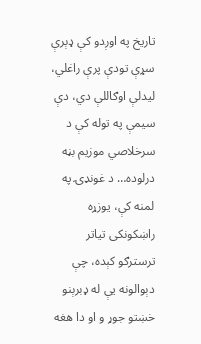تاریخ په اوږدو کې ډېرې سړې تودې پرې راغلي، لیدلې اوګاللې دي، دې سیمې په توله کې د سرخلاصي موزیم بڼه درلوده… د غونډۍ په لمنه کې، یوزړه راښکونکی تیاتر ترسترګو کېده، چې دېوالونه یې له ډبرېنو خښتو جوړ و او دا هغه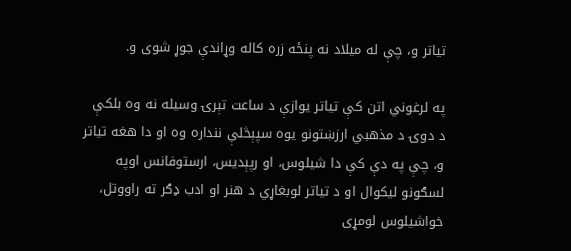تیاتر و، چې له میلاد نه پنځه زره کاله وړاندې جوړ شوی و.

په لرغوني اتن کې تیاتر یوازې د ساعت تېرۍ وسیله نه وه بلکې د دوۍ د مذهبي ارزښتونو یوه سپېڅلې ننداره وه او دا هغه تیاتر و، چې په دې کې دا شیلوس، او رپېدیس، ارستوفانس اوپه لسګونو لیکوال او د تیاتر لوبغاړي د هنر او ادب ډګر ته راووتل، خواشیلوس لومړی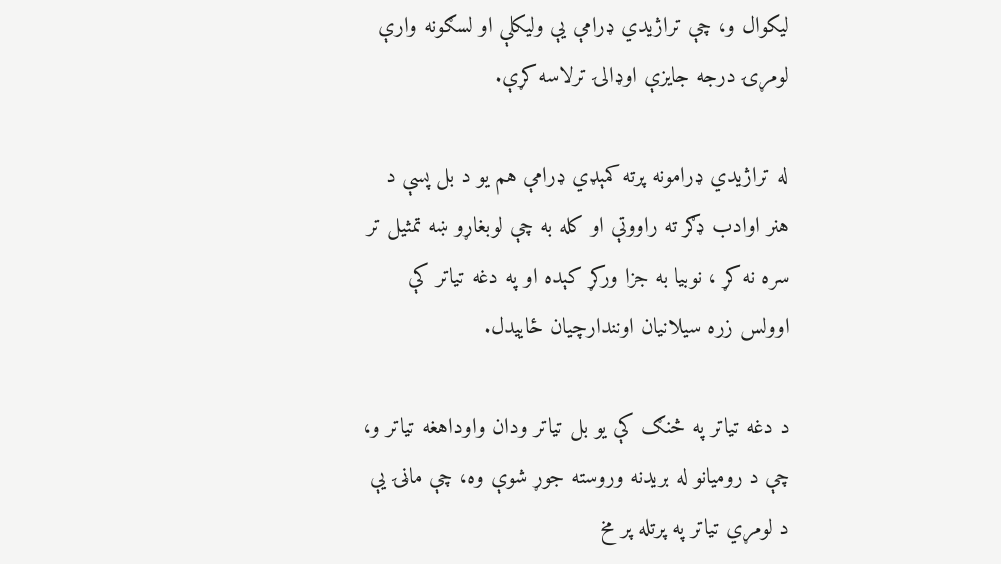لیکوال و، چې تراژیدي ډرامې یې ولیکلې او لسګونه وارې لومړۍ درجه جایزې اوډالۍ ترلاسه کړې.

له تراژیدي ډرامونه پرته کمېډي ډرامې هم یو د بل پسې د هنر اوادب ډګر ته راووتې او کله به چې لوبغاړو ښه تمثیل تر سره نه کړ ، نوبیا به جزا ورکړ کېده او په دغه تیاتر کې اوولس زره سیلانیان اونندارچیان ځاییدل.

د دغه تیاتر په څنګ کې یو بل تیاتر ودان واوداهغه تیاتر و، چې د رومیانو له بریدنه وروسته جوړ شوې وه، چې ماڼۍ یې د لومړي تیاتر په پرتله پر مخ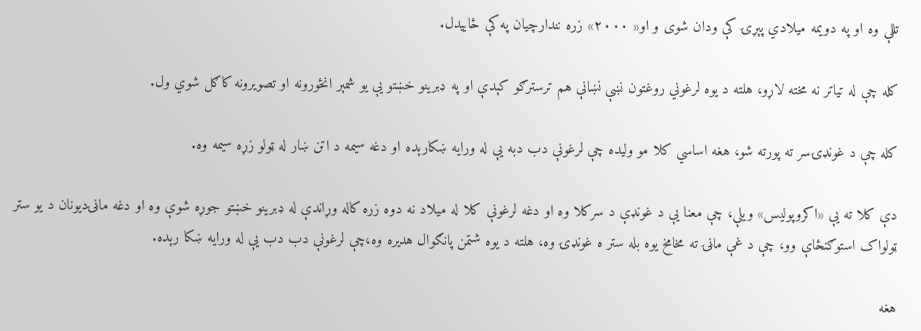تللې وه او په دویمه میلادي پېړۍ کې ودان شوی و او« ۲۰۰۰» زره نندارچیان په کې ځاییدل.

کله چې له تیاتر نه مخته لاړو، هلته د یوه لرغوني روغتون نښې نښانې هم ترسترګو کېدې او په ډبرینو خښتو یې يو شمېر انځورونه او تصویرونه کاګل شوي ول.

کله چې د غونډۍسر ته پورته شو، هغه اساسي کلا مو ولیده چې لرغونې دب دبه یې له ورایه ښکارېده او دغه سیمه د اتن ښار له ټولو زړه سیمه وه.

دې کلا ته یې «اکروپولیس» ویلې، چې معنا یې د غونډې د سرکلا وه او دغه لرغونې کلا له میلاد نه دوه زره کاله وړاندې له ډبرینو خښتو جوړه شوې وه او دغه ماڼۍدیونان د یو ستر ټولواک استوګنځاې وو، چې د غې ماڼۍ ته مخامخ یوه بله ستر ه غونډۍ وه، هلته د یوه شتمن پانګوال هدیره وه،چې لرغونې دب دب یې له ورایه ښکا رېده.

هغه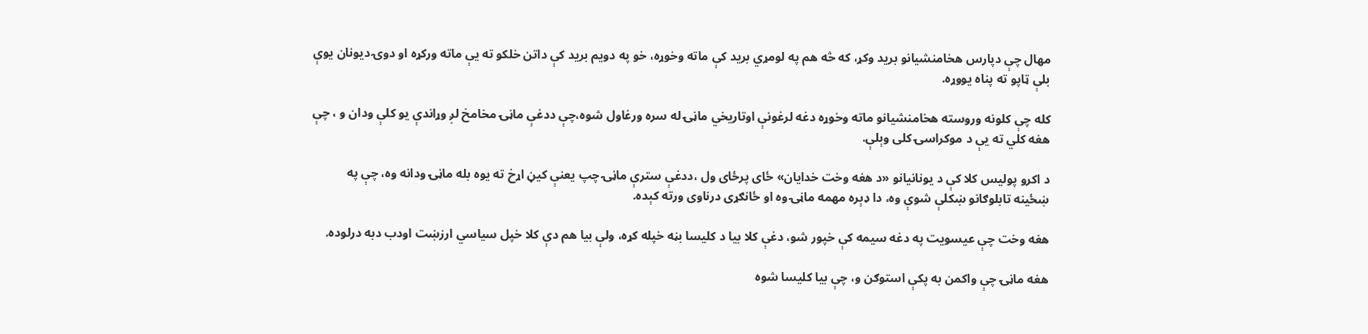مهال چې دپارس هخامنشیانو برید وکړ، که څه هم په لومړي برید کې ماته وخوړه، خو په دویم برید کې داتن خلکو ته یې ماته ورکړه او دوۍ دیونان یوې بلې ټاپو ته پناه یووړه.

کله چې کلونه وروسته هخامنشیانو ماته وخوړه دغه لرغونې اوتاریخي ماڼۍ له سره ورغاول شوه،چې ددغې ماڼۍ مخامخ لږ وړاندې یو کلې ودان و ، چې هغه کلي ته یې د موکراسۍ کلی وېلې.

د اکرو پولیس کلا کې د یونانیانو «د هغه وخت خدایان» ځای پرځای ول ،ددغې سترې ماڼۍ چپ یعنې کیڼ اړخ ته یوه بله ماڼۍ ودانه وه، چې په ښځینه تابلوګانو ښکلې شوې وه، دا ډېره مهمه ماڼۍ وه او ځانګړی درناوی ورته کېده.

هغه وخت چې عیسویت په دغه سیمه کې خپور شو، دغې کلا بیا د کلیسا بڼه خپله کړه، ولې بیا هم دې کلا خپل سیاسي ارزښت اودب دبه درلوده.

هغه ماڼۍ چې واکمن به پکې استوګن و، چې بیا کلیسا شوه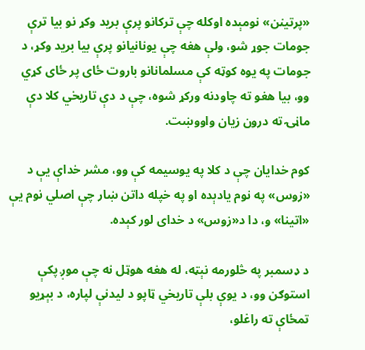«پرتینن» نومېده اوکله چې ترکانو پرې برید وکړ نو بیا ترې جومات جوړ شو، ولې هغه چې یونانیانو پرې بیا برید وکړ، د جومات په یوه کوټه کې مسلمانانو باروت ځای پر ځای کړي وو، بیا هغو ته چاودنه ورکړ شوه، چې د دې تاریخي کلا دې ماڼۍ ته درون زیان واووښت.

کوم خدایان چې د کلا په یوسیمه کې وو، مشر خداې یې د «زوس» په نوم یادېده او په خپله داتن ښار چې اصلي نوم یې «اتینا» و، دا د«زوس» د خدای لور کېده.

د ډسمبر په څلورمه نېټه، له هغه هوټل نه چې موږ پکې استوګن وو، د یوې بلې تاریخي ټاپو د لیدنې لپاره، د بېړیو تمځاې ته راغلو،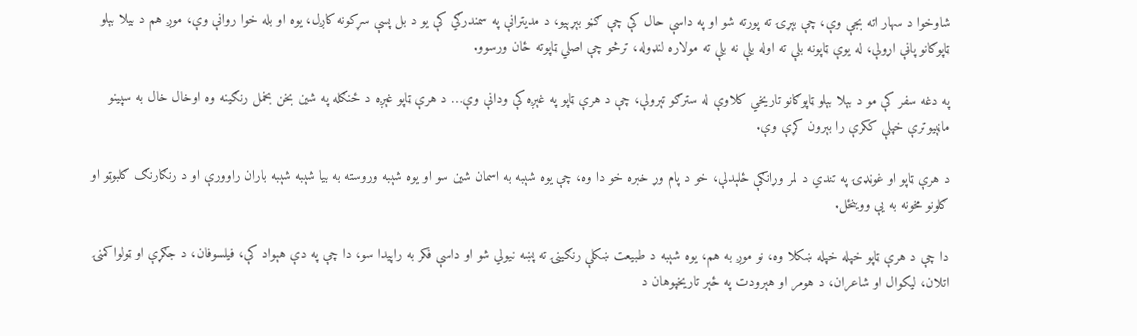شاوخوا د سهار اته بجې وې، چې بېړۍ ته پورته شو او په داسې حال کې چې ګڼو بېړېیو، د مدیترانې په سمندرګي کې یو د بل پسې سړکونه کاږل، یوه او بله خوا روانې وې، موږ هم د بیلا بېلو ټاپوګانو پاڼې اړولې، له یوې ټاپونه بلې ته اوله بلې نه بلې ته مولاره لنډوله، ترڅو چې اصلي ټاپوته ځان ورسوو.

په دغه سفر کې مو د بېلا بېلو ټاپوګانو تاریخي کلاوې له سترګو تېرولې، چې د هرې ټاپو په غېږه کې ودانې وې… د هرې ټاپو غېږه د ځنګله په شین بخن بخمل رنګینه وه اوخال خال به سپینو ماڼېیوترې خپلې ککرې را بېرون کړې وې.

د هرې ټاپو او غوڼډۍ په تندي د لمر وړانګې ځلېدلې، خو د پام وړ خبره خو دا وه، چې یوه شېبه به اسمان شین سو او یوه شېبه وروسته به بیا شېبه شېبه باران راوورې او د رنګارنګ ګلبوټو او ګلونو مخونه به یې ووینځل.

دا چې د هرې ټاپو خپله خپله ښکلا وه، نو موږ به هم، یوه شېبه د طبیعت ښکلې رنګینۍ ته پښه نیولي شو او داسې فکر به راپیدا سو، دا چې په دې هېواد کې، فیلسوفان، د جګړې او ټولواکمنۍ اتلان، لیکوال او شاعران، د هومر او هېرودت په ځېر تاریخپوهان د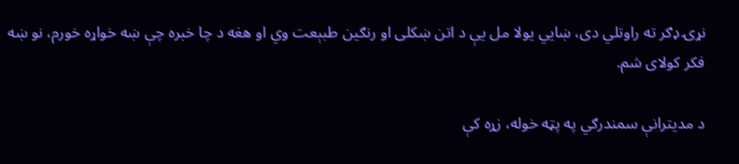نړۍ ډګر ته راوتلي دی، ښایي یولا مل یې د اتن ښکلی او رنګین طبېعت وي او هغه د چا خبره چې ښه خواړه خورم، نو ښه فکر کولای شم.

د مدیترانې سمندرګي په پټه خوله، زړه کې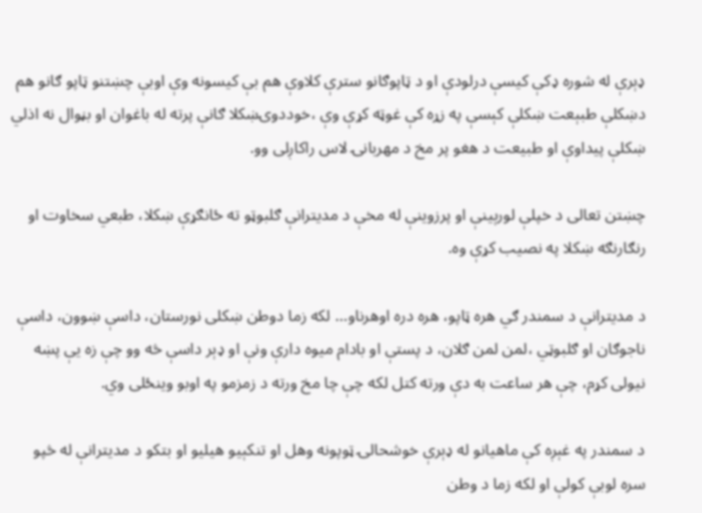ډېرې له شوره ډکې کیسې درلودې او د ټاپوګانو سترې کلاوې هم بې کیسونه وې اوبې چښتنو ټاپو ګانو هم دښکلې طبېعت ښکلې کېسې په زړه کې غوټه کړې وې ،خوددوۍښکلا ګانې پرته له باغوان او بڼوال نه اذلي ښکلې پیداوې او طبیعت د هغو پر مخ د مهربانۍ لاس راکاږلی وو.

چښتن تعالی د خپلې لورېینې او پرزوینې له مخې د مدیترانې ګلبوټو ته ځانګړې ښکلا، طبعي سخاوت او رنګارنګه ښکلا په نصیب کړې وه.

د مدیترانې د سمندر ګي هره ټاپو، هره دره اوهرناو… لکه زما دوطن ښکلی نورستان، داسې ښوون، داسې ناجوګان او ګلبوټي ،لمن لمن ګلان، د پستې او بادام میوه دارې ونې او ډېر داسې څه وو چې زه یې پښه نیولی کړم، چې هر ساعت به دې ورته کتل لکه چې چا مخ ورته د زمزمو په اوبو وينځلی وي.

د سمندر په غېږه کې ماهیانو له ډېرې خوشحالۍ ټوپونه وهل او تنکېیو هیلیو او بتکو د مدیترانې له څپو سره لوبې کولې او لکه زما د وطن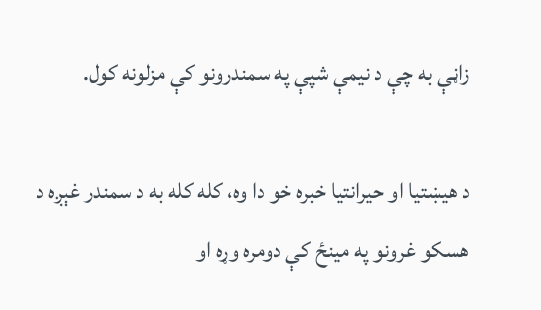زاڼې به چې د نیمې شپې په سمندرونو کې مزلونه کول.

د هیښتیا او حیرانتیا خبره خو دا وه، کله کله به د سمندر غېږه د هسکو غرونو په مینځ کې دومره وړه او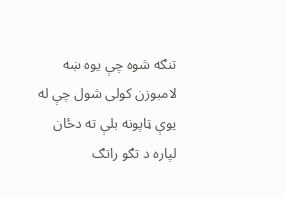تنګه شوه چې یوه ښه لامبوزن کولی شول چې له یوې ټاپونه بلې ته دځان لپاره د تګو راتګ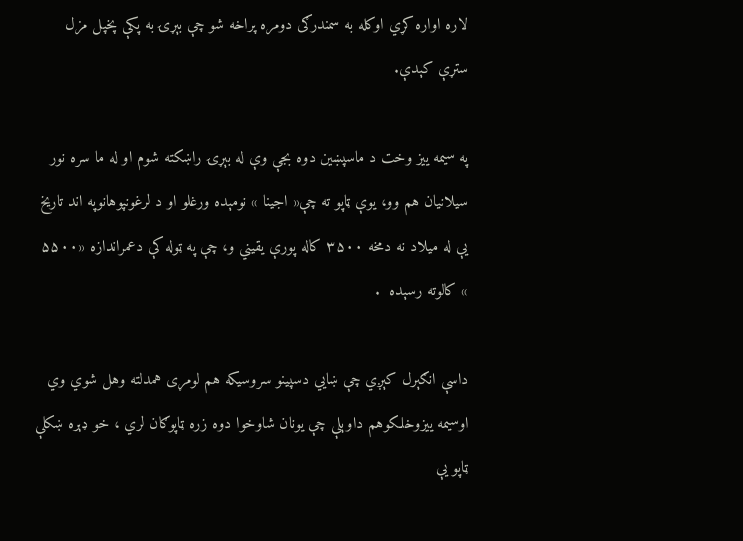لاره اواره کړي اوکله به سمندرګی دومره پراخه شو چې بېړۍ به پکې پخپل مزل ستړې کېدې.

په سیمه ییز وخت د ماسپښین دوه بجې وې له بېړۍ راښکته شوم او له ما سره نور سیلانیان هم وو، یوې ټاپو ته چې« اجینا » نومېده ورغلو او د لرغونپوهانوپه اند تاریخ یې له میلاد نه دمخه ۳۵۰۰ کاله پورې یقیني و، چې په ټوله کې دعمراندازه «۵۵۰۰ » کالوته رسېده  .

داسې انګېرل کېږي چې ښایي دسپينو سروسیکه هم لومړی همدلته وهل شوي وي اوسیمه ییزوخلکوهم داوېلې چې یونان شاوخوا دوه زره ټاپوګان لري ، خو ډېره ښکلې ټاپو یې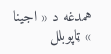همدغه د « اجینا » ټاپوبلل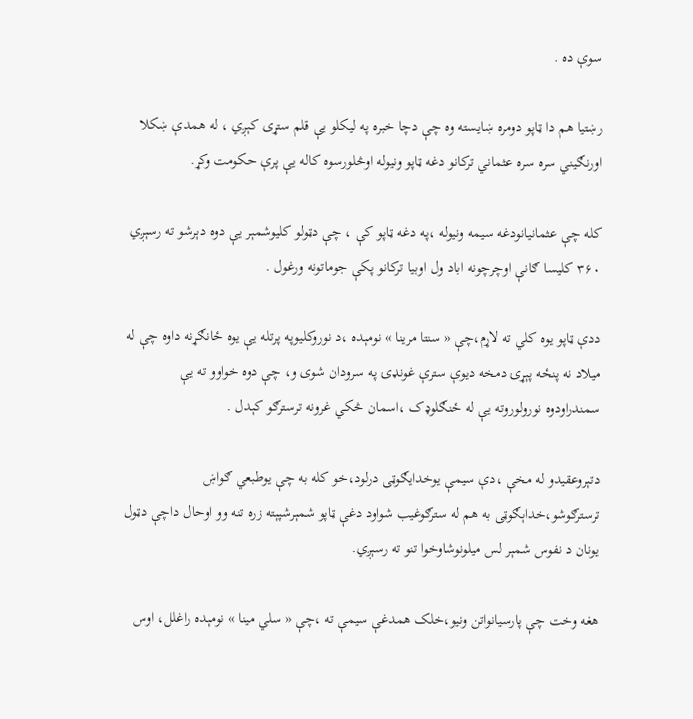سوې ده .

رښتیا هم دا ټاپو دومره ښایسته وه چې دچا خبره په لیکلو یې قلم ستړی کېږي ، له همدې ښکلا اورنګيني سره سره عثماني ترکانو دغه ټاپو ونیوله اوڅلورسوه کاله یې پرې حکومت وکړ.

کله چې عثمانیانودغه سیمه ونیوله ،په دغه ټاپو کې ، چې دټولو کلیوشمېر یې دوه دېرشو ته رسېږي ۳۶۰ کلیسا ګانې اوچرچونه اباد ول اوبیا ترکانو پکې جوماتونه ورغول .

ددې ټاپو یوه کلي ته لاړم،چې « سنتا مرینا » نومېده ،د نوروکلیوپه پرتله یې یوه ځانګړنه داوه چې له میلاد نه پنځه پېړۍ دمخه دیوې سترې غونډۍ په سرودان شوی و، چې دوه خواوو ته یې سمندراودوه نورولوروته یې له ځنګلوډک ،اسمان څکي غرونه ترسترګو کېدل .

دتېروعقیدو له مخې ،دې سیمې یوخدایګوټی درلود،خو کله به چې یوطبعي ګواښ ترسترګوشو،خداېګوټی به هم له سترګوغیب شواود دغې ټاپو شمېرشپېته زره تنه وو اوحال داچې دټول یونان د نفوس شمېر لس میلونوشاوخوا تنو ته رسېږي.

هغه وخت چې پارسیانواتن ونیو،خلک همدغې سیمې ته ،چې « سلي مینا » نومېده راغلل، اوس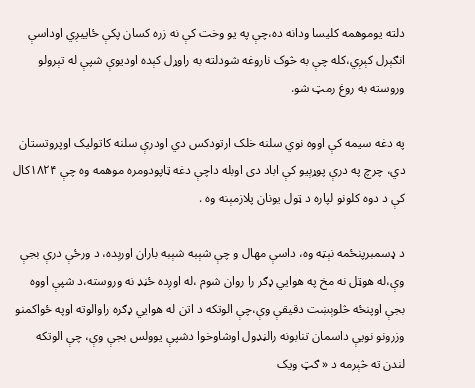دلته یوموهمه کلیسا ودانه ده،چې په یو وخت کې نه زره کسان پکې ځاییږي اوداسې انګېرل کېږي،کله چې به څوک ناروغه شودلته به راوړل کېده اودیوې شپې له تېرولو وروسته به روغ رمټ شو.

په دغه سیمه کې اووه نوي سلنه خلک ارتودکس دي اودرې سلنه کاتولیک اوپروتستان دي، چرچ په درې پوړېیو کې اباد دی اوبله داچې دغه ټاپودومره موهمه وه چې ۱۸۲۴کال کې د دوه کلونو لپاره د ټول یونان پلازمېنه وه .

د ډسمبرپنځمه نېټه وه، داسې مهال و چې شېبه شېبه باران اورېده، د ورځې درې بجې وې،له هوټل نه مخ په هوايي ډګر را روان شوم ،له اوږده ځڼډ نه وروسته،د شپې اووه بجې اوپنځه څلوېښت دقیقې وې،چې الوتکه د اتن له هوايي ډګره راوالوته اوپه ځواکمنو وزرونو نویې داسمان تنابونه رالڼډول اوشاوخوا دشپې یوولس بجې وې، چې الوتکه  لندن ته څېرمه د « ګټ ویک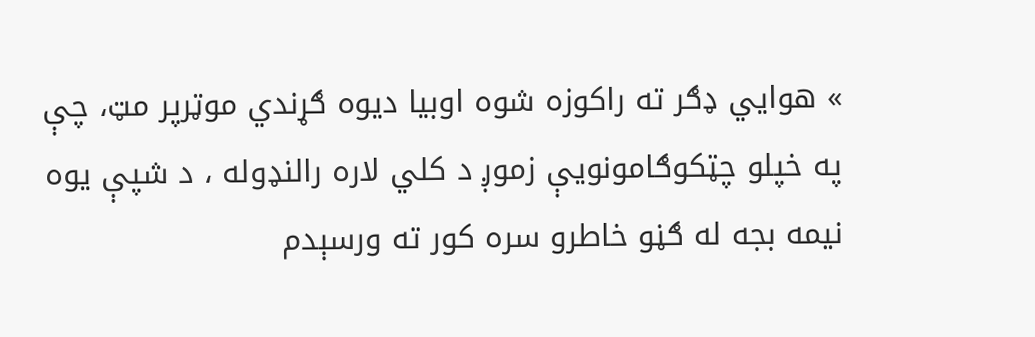» هوایي ډګر ته راکوزه شوه اوبیا دیوه ګړندي موټرپر مټ، چې په خپلو چټکوګامونویې زموږ د کلي لاره رالنډوله ، د شپې یوه نیمه بجه له ګڼو خاطرو سره کور ته ورسېدم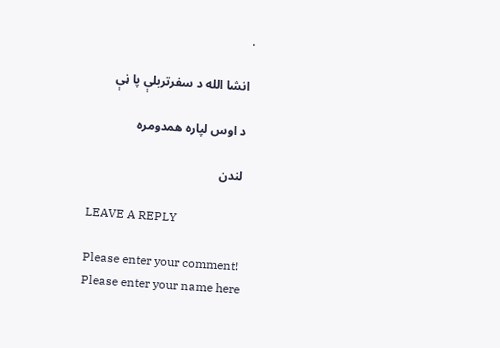.

 انشا الله د سفرتربلې پا ڼې

 د اوس لپاره همدومره

 لندن

LEAVE A REPLY

Please enter your comment!
Please enter your name here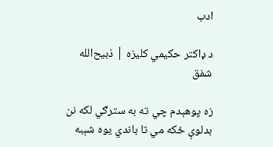ادب

د ډاکتر حکیمي کلیزه | ذبیح‌الله شفق

زه پوهېدم چي ته به سترګي لکه نن بدلوې ځکه مي تا باندي یوه شېبه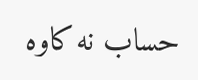حساب نه کاوه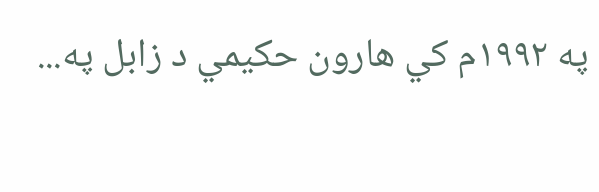په ۱۹۹۲م کي هارون حکیمي د زابل په...